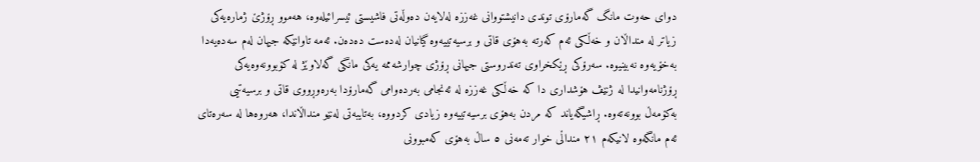دوای حەوت مانگ گەمارۆی توندی دانیشتووانی غەززە لەلایەن دەوڵەتی فاشیستی ئیسرائیلەوە، هەموو ڕۆژێ ژمارەیەکی زیاتر لە منداڵان و خەڵکی ئەم کەرتە بەهۆی قاتی و برسیەتییەوە گیانیان لەدەست دەدەن. ئەمە تاوانێکە جیهان لەم سەدەیەدا بەخۆیەوە نەبینیوە. سەرۆکی ڕێکخراوی تەندروستی جیهانی ڕۆژی چوارشەممە یەکی مانگی گەلاوێژ لە کۆبوونەوەیەکی ڕۆژنامەوانیدا لە ژنێڤ هۆشداری دا کە خەڵکی غەززە لە ئەنجامی بەردەوامی گەمارۆدا بەرەوڕووی قاتی و برسیەتیی بەکۆمەڵ بوونەتەوە. ڕاشیگەیاند کە مردن بەهۆی برسیەتییەوە زیادی کردووە، بەتایبەتی لەنێو منداڵاندا، هەروەها لە سەرەتای ئەم مانگەوە لانیکەم ٢١ منداڵی خوار تەمەنی ٥ ساڵ بەهۆی کەمبوونی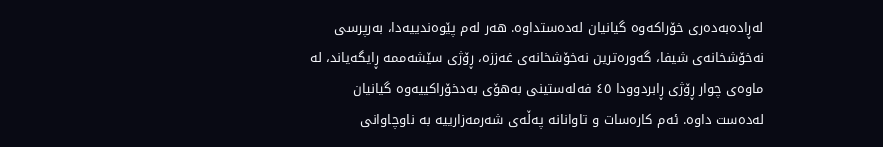لەڕادەبەدەری خۆراکەوە گیانیان لەدەستداوە. هەر لەم پێوەندییەدا، بەرپرسی نەخۆشخانەی شیفا، گەورەترین نەخۆشخانەی غەززە، ڕۆژی سێشەممە ڕایگەیاند، لە ماوەی چوار ڕۆژی ڕابردوودا ٤٥ فەلەستینی بەهۆی بەدخۆراکییەوە گیانیان لەدەست داوە. ئەم کارەسات و تاوانانە پەڵەی شەرمەزارییە بە ناوچاوانی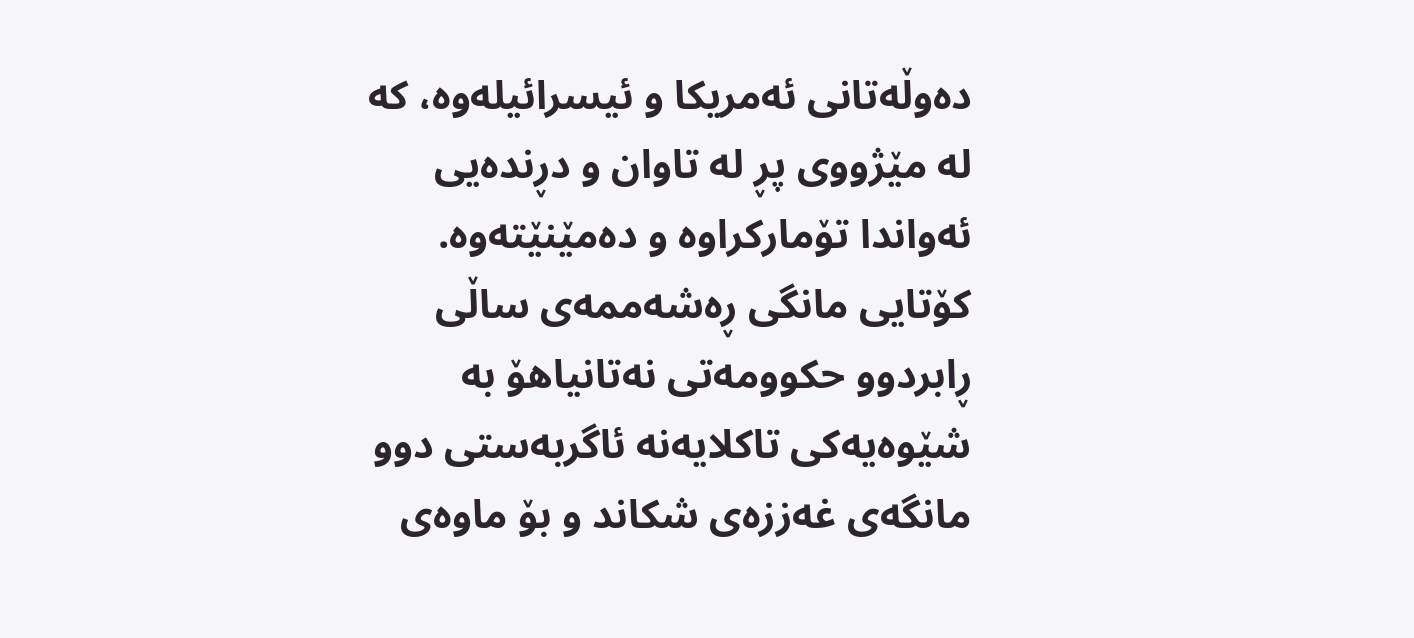دەوڵەتانی ئەمریکا و ئیسرائیلەوە، کە لە مێژووی پڕ لە تاوان و دڕندەیی ئەواندا تۆمارکراوە و دەمێنێتەوە.
کۆتایی مانگی ڕەشەممەی ساڵی ڕابردوو حکوومەتی نەتانیاهۆ بە شێوەیەکی تاکلایەنە ئاگربەستی دوو مانگەی غەززەی شکاند و بۆ ماوەی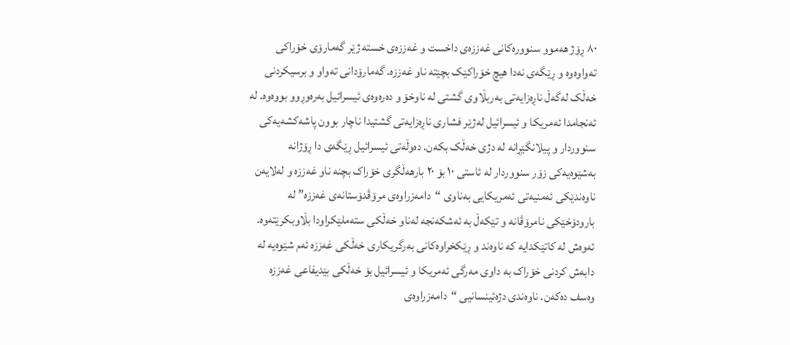٨٠ ڕۆژ هەموو سنوورەکانی غەززەی داخست و غەززەی خستە ژێر گەمارۆی خۆراکی تەواوەوە و ڕێگەی نەدا هیچ خۆراکێک بچێتە ناو غەززە. گەمارۆدانی تەواو و برسیکردنی خەڵک لەگەڵ ناڕەزایەتی بەربڵاوی گشتی لە ناوخۆ و دەرەوەی ئیسرائیل بەرەوڕوو بووەوە. لە ئەنجامدا ئەمریکا و ئیسرائیل لەژێر فشاری ناڕەزایەتی گشتیدا ناچار بوون پاشەکشەیەکی سنووردار و پیلانگێڕانە لە دژی خەڵک بکەن. دەوڵەتی ئیسرائیل ڕێگەی دا ڕۆژانە بەشێوەیەکی زۆر سنووردار لە ئاستی ١٠ بۆ ٢٠ بارهەڵگری خۆراک بچنە ناو غەززە و لەلایەن ناوەندێکی ئەمنیەتی ئەمریکایی بەناوی “دامەزراوەی مرۆڤدۆستانەی غەززە” لە بارودۆخێکی نامرۆڤانە و تێکەڵ بە ئەشکەنجە لەناو خەڵکی ستەملێکراودا بڵاوبکرێتەوە. ئەوەش لە کاتێکدایە کە ناوەند و ڕێکخراوەکانی بەرگریکاری خەڵکی غەززە ئەم شێوەیە لە دابەش کردنی خۆراک بە داوی مەرگی ئەمریکا و ئیسرائیل بۆ خەڵکی بێدیفاعی غەززە وەسف دەکەن. ناوەندی دژەئینسانیی “دامەزراوەی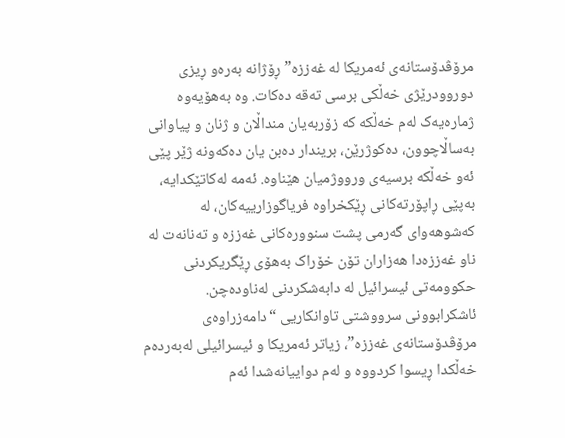مرۆڤدۆستانەی ئەمریکا لە غەززە” ڕۆژانە بەرەو ڕیزی دوروودرێژی خەڵکی برسی تەقە دەکات. وە بەهۆیەوە ژمارەیەک لەم خەڵکە کە زۆربەیان منداڵان و ژنان و پیاوانی بەساڵاچوون، دەکوژرێن، بریندار دەبن یان دەکەونە ژێر پێی ئەو خەڵکە برسیەی ورووژمیان هێناوە. ئەمە لەکاتێکدایە، بەپێی ڕاپۆرتەکانی ڕێکخراوە فریاگوزارییەکان، لە کەشوهەوای گەرمی پشت سنوورەکانی غەززە و تەنانەت لە ناو غەززەدا هەزاران تۆن خۆراک بەهۆی ڕێگریکردنی حکوومەتی ئیسرائیل لە دابەشکردنی لەناودەچن. ئاشکرابوونی سرووشتی تاوانکاریی “دامەزراوەی مرۆڤدۆستانەی غەززە”، زیاتر ئەمریکا و ئیسرائیلی لەبەردەم خەڵکدا ڕیسوا کردووە و لەم دواییانەشدا ئەم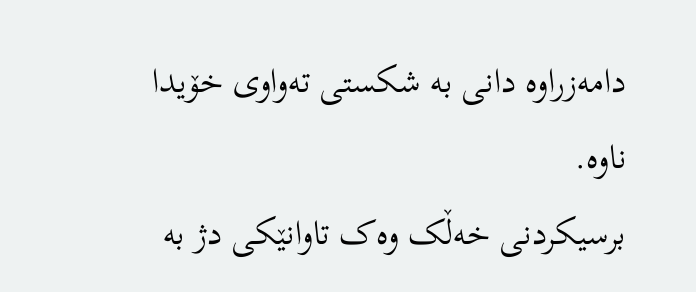دامەزراوە دانی بە شکستی تەواوی خۆیدا ناوە.
برسیکردنی خەڵک وەک تاوانێکی دژ بە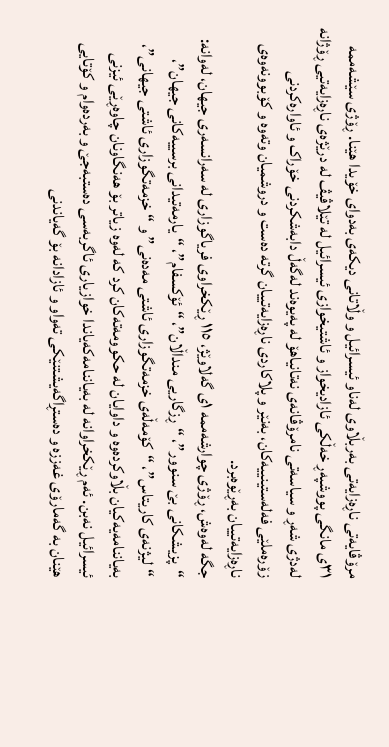مرۆڤایەتی ناڕەزایەتی بەربڵاوی لەناو ئیسرائیل و وڵاتانی دیکەی بەدوای خۆیدا هێنا. ڕۆژی سێشەممە ٣١ی مانگی پووشپەڕ خەڵکی ئازادیخواز و ئاشتیخوازی ئیسرائیل لە تێلاڤیڤ لە درێژەی ناڕەزایەتیی ڕۆژانە لەدژی شەڕ و سیاسەتی نامرۆڤانەی نەتانیاهۆ لە پەیوەند لەگەڵ دابەشکردنی خۆراک و ئاوارەکردنی زۆرەملێی فەلەستینییەکان، بەنێر و پلاکاردی ناڕەزایەتییان گرتە دەست و دروشمیان وتەوە و کۆبوونەوەی ناڕەزایەتییان بەڕێوەبرد.
جگە لەوەش، ڕۆژی چوارشەممە ١ی گەلاوێژ، ١١٥ ڕێکخراوی فریاگوزاری لە سەرانسەری جیهان، لەوانە: “پزیشکانی بێ سنوور”، “ڕزگاریی منداڵان”، “ئۆکسفام”، “یارمەتیدانی برسییەکانی جیهان”، “لیژنەی کاریتاس”، “کۆمەڵەی خزمەتگوزاری ئاشتی مەدەنی” و “خزمەتگوزاری ئاشتی جیهانی”، بەیاننامەیەکیان بڵاوکردەوە و داوایان لە حکوومەتەکان کرد کە لەوە زیاتر بۆ هەنگاونان چاوەڕێی ئیزنی ئیسرائیل نەبن. ئەم ڕێکخراوانە لە بەیاننامەکەیاندا خوازیاری ئاگربەسی دەستبەجێ و بەردەوام و کۆتایی هێنان بە گەمارۆی غەززە و دەستڕاگەیشتنێکی تەواو و ئازادانە بۆ گەیاندنی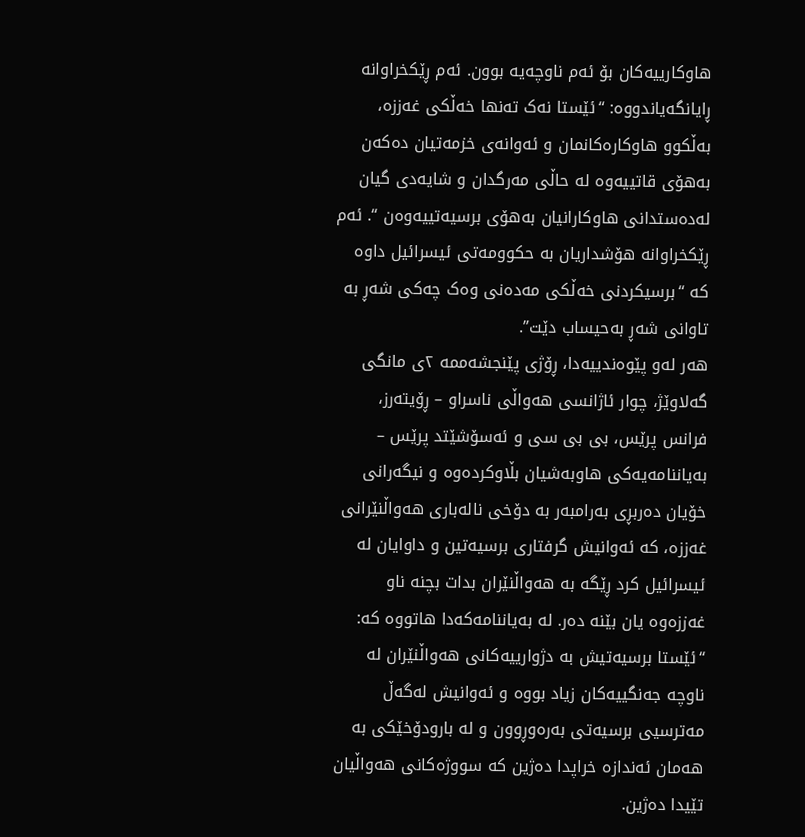هاوکارییەکان بۆ ئەم ناوچەیە بوون. ئەم ڕێکخراوانە ڕایانگەیاندووە: “ئێستا نەک تەنها خەڵکی غەززە، بەڵکوو هاوکارەکانمان و ئەوانەی خزمەتیان دەکەن بەهۆی قاتییەوە لە حاڵی مەرگدان و شایەدی گیان لەدەستدانی هاوکارانیان بەهۆی برسیەتییەوەن “. ئەم ڕێکخراوانە هۆشداریان بە حکوومەتی ئیسرائیل داوە کە “برسیکردنی خەڵکی مەدەنی وەک چەکی شەڕ بە تاوانی شەڕ بەحیساب دێت”.
هەر لەو پێوەندییەدا، ڕۆژی پێنجشەممە ٢ی مانگی گەلاوێژ، چوار ئاژانسی هەواڵی ناسراو – ڕۆیتەرز، فرانس پرێس، بی بی سی و ئەسۆشێتد پرێس – بەیاننامەیەکی هاوبەشیان بڵاوکردەوە و نیگەرانی خۆیان دەربڕی بەرامبەر بە دۆخی نالەباری هەواڵنێرانی غەززە، کە ئەوانیش گرفتاری برسیەتین و داوایان لە ئیسرائیل کرد ڕێگە بە هەواڵنێران بدات بچنە ناو غەززەوە یان بێنە دەر. لە بەیاننامەکەدا هاتووە کە: “ئێستا برسیەتیش بە دژوارییەکانی هەواڵنێران لە ناوچە جەنگییەکان زیاد بووە و ئەوانیش لەگەڵ مەترسیی برسیەتی بەرەوڕوون و لە بارودۆخێکی بە هەمان ئەندازە خراپدا دەژین کە سووژەکانی هەواڵیان تێیدا دەژین.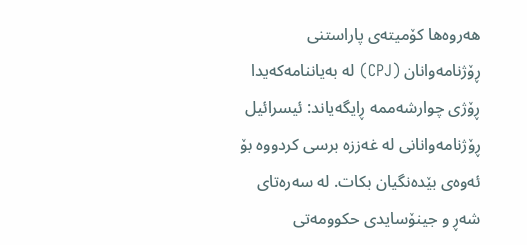هەروەها کۆمیتەی پاراستنی ڕۆژنامەوانان (CPJ) لە بەیاننامەکەیدا ڕۆژی چوارشەممە ڕایگەیاند: ئیسرائیل ڕۆژنامەوانانی لە غەززە برسی کردووە بۆ ئەوەی بێدەنگیان بکات. لە سەرەتای شەڕ و جینۆسایدی حکوومەتی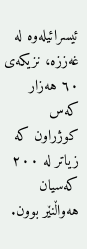ئیسرائیلەوە لە غەززە، نزیکەی ٦٠ هەزار کەس کوژراون کە زیاتر لە ٢٠٠ کەسیان هەواڵنێر بوون.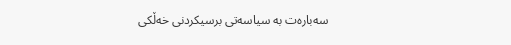سەبارەت بە سیاسەتی برسیکردنی خەڵکی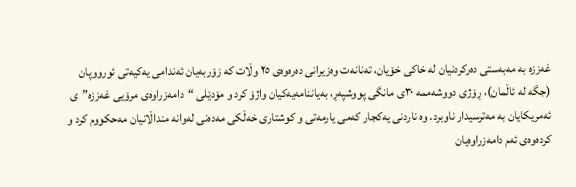غەززە بە مەبەستی دەرکردنیان لە خاکی خۆیان، تەنانەت وەزیرانی دەرەوەی ٢٥ وڵات کە زۆربەیان ئەندامی یەکیەتی ئورووپان (جگە لە ئاڵمان)، ڕۆژی دووشەممە ٣٠ی مانگی پووشپەڕ، بەیاننامەیەکیان واژۆ کرد و مۆدێلی “دامەزراوەی مرۆیی غەززە”ی ئەمریکایان بە مەترسیدار ناوبرد. وە ناردنی یەکجار کەمی یارمەتی و کوشتاری خەڵکی مەدەنی لەوانە منداڵانیان مەحکووم کرد و کردەوەی ئەم دامەزراوەیان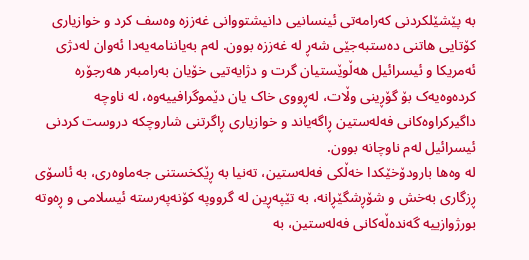بە پێشێلکردنی کەرامەتی ئینسانیی دانیشتووانی غەززە وەسف کرد و خوازیاری کۆتایی هاتنی دەستبەجێی شەڕ لە غەززە بوون. لەم بەیاننامەیەدا ئەوان لەدژی ئەمریکا و ئیسرائیل هەڵوێستیان گرت و دژایەتیی خۆیان بەرامبەر هەرجۆرە کردەوەیەک بۆ گۆڕینی وڵات، لەڕووی خاک یان دێموگرافییەوە، لە ناوچە داگیرکراوەکانی فەلەستین ڕاگەیاند و خوازیاری ڕاگرتنی شاروچکە دروست کردنی ئیسرائیل لەم ناوچانە بوون.
لە وەها بارودۆخێکدا خەڵکی فەلەستین، تەنیا بە ڕێکخستنی جەماوەری، بە ئاسۆی ڕزگاری بەخش و شۆڕشگێڕانە، بە تێپەڕین لە گرووپە کۆنەپەرستە ئیسلامی و ڕەوتە بورژوازییە گەندەڵەکانی فەلەستین، بە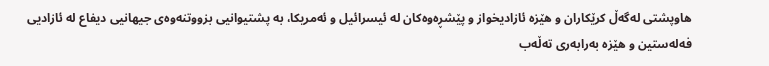هاوپشتی لەگەڵ کرێکاران و هێزە ئازادیخواز و پێشڕەوەکان لە ئیسرائیل و ئەمریکا، بە پشتیوانیی بزووتنەوەی جیهانیی دیفاع لە ئازادیی فەلەستین و هێزە بەرابەری تەڵەب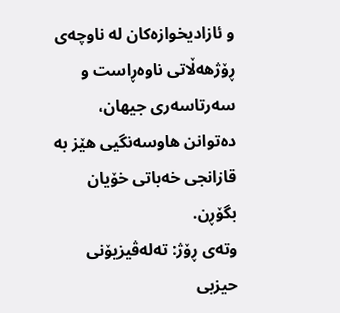و ئازادیخوازەکان لە ناوچەی ڕۆژهەڵاتی ناوەڕاست و سەرتاسەری جیهان، دەتوانن هاوسەنگیی هێز بە قازانجی خەباتی خۆیان بگۆڕن.
وتەی ڕۆژ: تەلەڤیزیۆنی حیزبی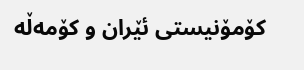کۆمۆنیستی ئێران و کۆمەڵە